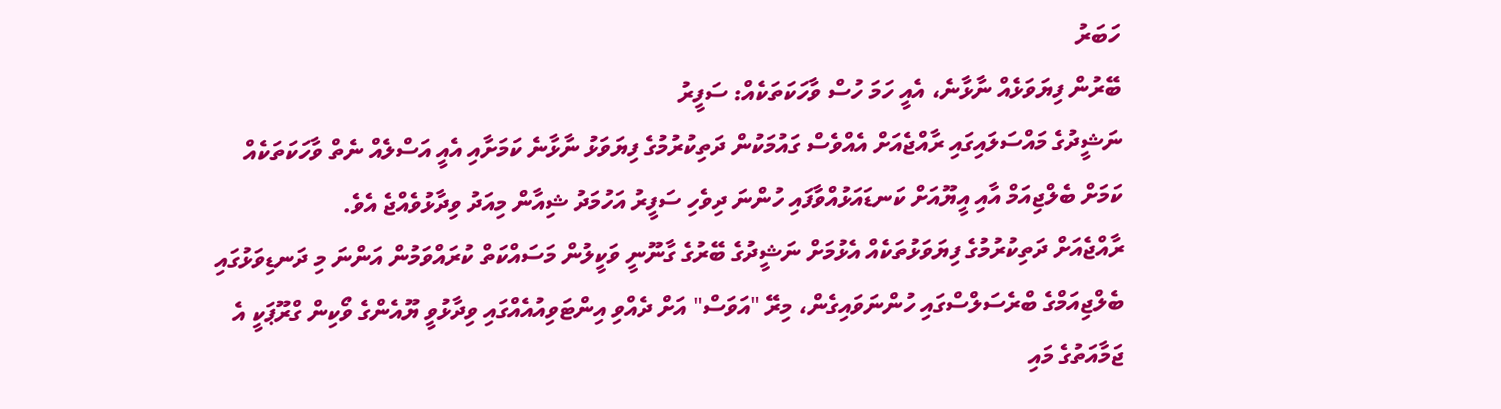ހަބަރު
ބޭރުން ފިޔަވަޅެއް ނާޅާނެ، އެއީ ހަމަ ހުސް ވާހަކަތަކެއް: ސަފީރު
ނަޝީދުގެ މައްސަލައިގައި ރާއްޖެއަށް އެއްވެސް ގައުމަކުން ދަތިކުރުމުގެ ފިޔަވަޅު ނާޅާނެ ކަމަށާއި އެއީ އަސްލެއް ނެތް ވާހަކަތަކެއް ކަމަށް ބެލްޖިއަމް އާއި އީޔޫއަށް ކަނޑައަޅުއްވާފައި ހުންނަ ދިވެހި ސަފީރު އަހުމަދު ޝިއާން މިއަދު ވިދާޅުވެއްޖެ އެވެ.
ރާއްޖެއަށް ދަތިކުރުމުގެ ފިޔަވަޅުތަކެއް އެޅުމަށް ނަޝީދުގެ ބޭރުގެ ގާނޫނީ ވަކީލުން މަސައްކަތް ކުރައްވަމުން އަންނަ މި ދަނޑިވަޅުގައި ބެލްޖިއަމްގެ ބްރެސަލްސްގައި ހުންނަވައިގެން، މިރޭ "އަވަސް" އަށް ދެއްވި އިންޓަވިއުއެއްގައި ވިދާޅުވީ ޔޫއެންގެ ވޯކިން ގްރޫޕަކީ އެ ޖަމާއަތުގެ މައި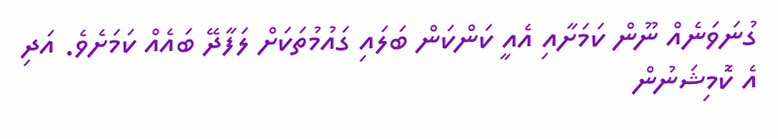ގުނަވަނެއް ނޫން ކަމަށާއި އެއީ ކަންކަން ބަލައި ގައުމުތަކަށް ލަފާދޭ ބައެއް ކަމަށެވެ. އަދި އެ ކޮމިޝަނުން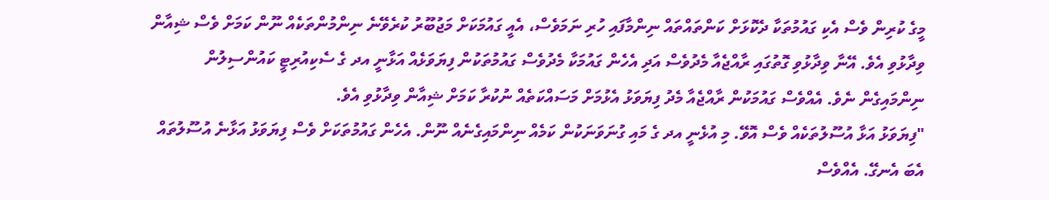މީގެ ކުރިން ވެސް އެކި ގައުމުތަކާ ދެކޮޅަށް ކަންތައްތައް ނިންމާފައި ހުރި ނަމަވެސް، އެއީ ގައުމަކަށް މަޖުބޫރު ކުރެވޭނެ ނިންމުންތަކެއް ނޫން ކަމަށް ވެސް ޝިއާން ވިދާޅުވި އެވެ. އޭނާ ވިދާޅުވި ގޮތުގައި ރާއްޖެއާ މެދުވެސް އަދި އެހެން ގައުމަކާ މެދުވެސް ގައުމުތަކުން ފިޔަވަޅެއް އަޅާނީ އދ ގެ ސެކިއުރިޓީ ކައުންސިލުން ނިންމައިގެން ނެވެ. އެއްވެސް ގައުމަކުން ރާއްޖެއާ މެދު ފިޔަވަޅު އެޅުމަށް މަސައްކަތެއް ނުކުރާ ކަމަށް ޝިއާން ވިދާޅުވި އެވެ.
"ފިޔަވަޅު އަޅާ އުސޫލުތަކެއް ވެސް އޮވޭ. މި އުޅެނީ އދ ގެ މައި ގުނަވަނަކުން ކަމެއް ނިންމައިގެނެއް ނޫން. އެހެން ގައުމުތަކަށް ވެސް ފިޔަވަޅު އަޅާނެ އުސޫލުތައް އެބަ އެނގޭ. އެއްވެސް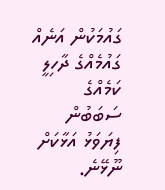ގައުމަކުން އަނެއް ގައުމެއްގެ ދާހިލީ ކަމެއްގެ ސަބަބުން ފިޔަވަޅު އަޅާކަށް ނޫޅޭނެ.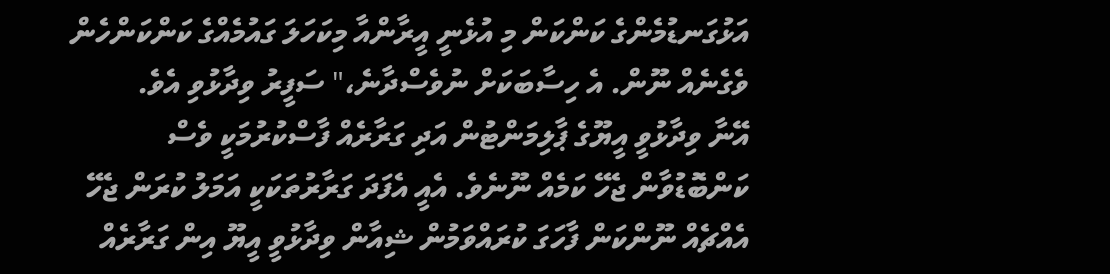އަޅުގަނޑުމެންގެ ކަންކަން މި އުޅެނީ އީރާންއާ މިކަހަލަ ގައުމެއްގެ ކަންކަންހެން ވެގެނެއް ނޫން. އެ ހިސާބަކަށް ނުވެސްދާނެ،" ސަފީރު ވިދާޅުވި އެވެ.
އޭނާ ވިދާޅުވީ އީޔޫގެ ޕާލިމަންޓުން އަދި ގަރާރެއް ފާސްކުރުމަކީ ވެސް ކަންބޮޑުވާން ޖެހޭ ކަމެއް ނޫނެވެ. އެއީ އެފަދަ ގަރާރުތަކަކީ އަމަލު ކުރަން ޖެހޭ އެއްޗެއް ނޫންކަން ފާހަގަ ކުރައްވަމުން ޝިއާން ވިދާޅުވީ އީޔޫ އިން ގަރާރެއް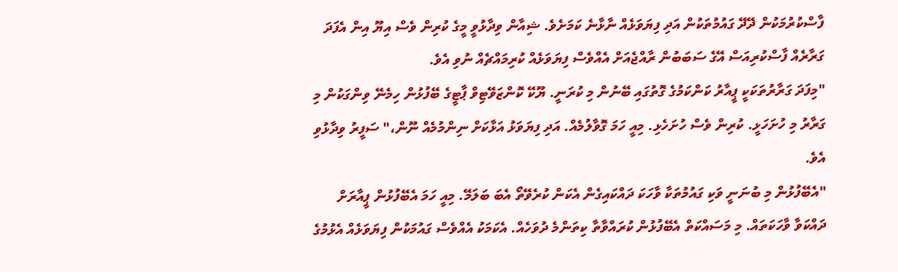ފާސްކުރުމަކުން ދޭދޭ ގައުމުތަކުން އަދި ފިޔަވަޅެއް ނާޅާނެ ކަމަށެވެ. ޝިއާން ވިދާޅުވީ މީގެ ކުރިން ވެސް އިޔޫ އިން އެފަދަ ގަރާރެއް ފާސްކުރިއަސް އޭގެ ސަބަބުން ރާއްޖެއަށް އެއްވެސް ފިޔަވަޅެއް ކުރިމައްޗެއް ނުވި އެވެ.
"މިފަދަ ގަރާރުތަކަކީ ޕީއާރު ކަންކަމުގެ ގޮތުގައި ބޭނުން މި ކުރަނީ. ޔޫކޭ ކޮންޒަވޭޓިވް ޕާޓީގެ ބޭފުޅުން ހިމެނޭ ވިންގަކުން މި ގަރާރު މި ހުށަހަޅީ. ކުރިން ވެސް ހުށަހެޅި. މިއީ ހަމަ ގޮވާލުމެއް. އަދި ފިޔަވަޅު އަޅާކަށް ނިންމުމެއް ނޫން،" ސަފީރު ވިދާޅުވި އެވެ.
"އެބޭފުޅުން މި ބުނަނީ ވަކި ގައުމުތަކާ ވާހަކަ ދައްކައިގެން އެކަން ކުރެވޭތޯ އެބަ ބަލަމޭ. މިއީ ހަމަ އެބޭފުޅުން ޕީއާރަށް ދައްކަވާ ވާހަކަތައް. މި މަސައްކަތް އެބޭފުޅުން ކުރައްވާތާ ކިތަންމެ ދުވަހެއް. އެކަމަކު އެއްވެސް ގައުމަކުން ފިޔަވަޅެއް އެޅުމުގެ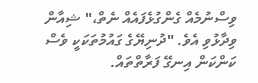ވިސްނުމެއް ގެންގުޅެފައެއް ނެތް،" ޝިއާން ވިދާޅުވި އެވެ. "ދުނިޔޭގެ ގައުމުތަކަކީ ވެސް ކަންކަން އިނގޭ ފަރާތްތައް.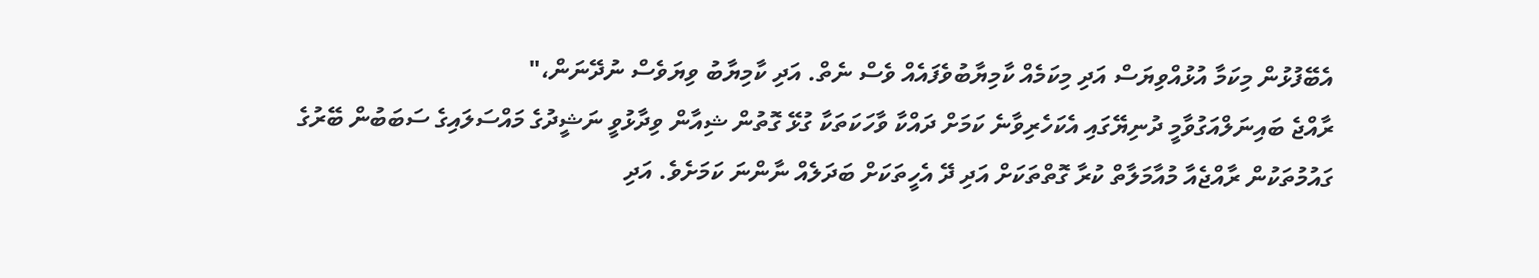އެބޭފުޅުން މިކަމާ އުޅުއްވިޔަސް އަދި މިކަމެއް ކާމިޔާބުވެފައެއް ވެސް ނެތް. އަދި ކާމިޔާބު ވިޔަވެސް ނުދޭނަން،"
ރާއްޖެ ބައިނަލްއަގުވާމީ ދުނިޔޭގައި އެކަހެރިވާނެ ކަމަށް ދައްކާ ވާހަކަތަކާ ގުޅޭ ގޮތުން ޝިއާން ވިދާޅުވީ ނަޝީދުގެ މައްސަލައިގެ ސަބަބުން ބޭރުގެ ގައުމުތަކުން ރާއްޖެއާ މުއާމަލާތް ކުރާ ގޮތްތަކަށް އަދި ދޭ އެހީތަކަށް ބަދަލެއް ނާންނަ ކަމަށެވެ. އަދި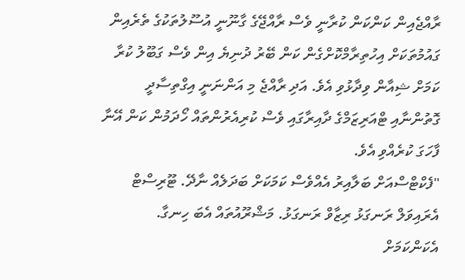ރާއްޖެއިން ކަންކަން ކުރާނީ ވެސް ރާއްޖޭގެ ގާނޫނީ އުސޫލުތަކުގެ ތެރެއިން ގައުމުތަކަށް އިހުތިރާމްކޮށްގެން ކަން ބޭރު ދުނިޔެ އިން ވެސް ގަބޫލު ކުރާ ކަމަށް ޝިއާން ވިދާޅުވި އެވެ. އަދި ރާއްޖެ މި އަންނަނީ އިގްތިސާދީ ގޮތުންނާއި ޓްއަރިޒަމްގެ ދާއިރާގައި ވެސް ކުރިއެރުންތައް ހޯދަމުން ކަން އޭނާ ފާހަގަ ކުރެއްވި އެވެ.
"ފެކްޓްސްއަށް ބަލާއިރު އެއްވެސް ކަމަކަށް ބަދަލެއް ނާދޭ. ޓޫރިސްޓް އެރައިވަލް ރަނގަޅު ރިޒާވް ރަނގަޅު. މަޝްރޫއުތައް އެބަ ހިނގާ. އެކަންކަމަށް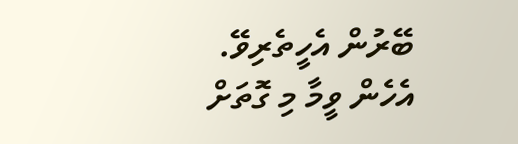ބޭރުން އެހީތެރިވޭ. އެހެން ވީމާ މި ގޮތަށް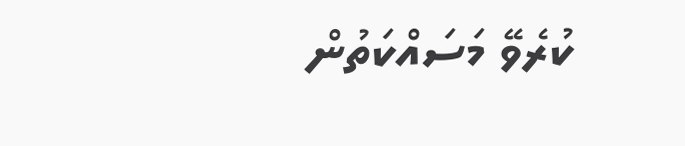ކުރެވޭ މަސައްކަތުން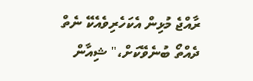ރާއްޖެ މުޅިން އެކަހެރިވެއެކޭ ނެތް ދެއްތޯ ބުނެވޭކަށް،" ޝިއާން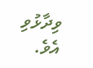ވިދާޅުވި އެވެ.